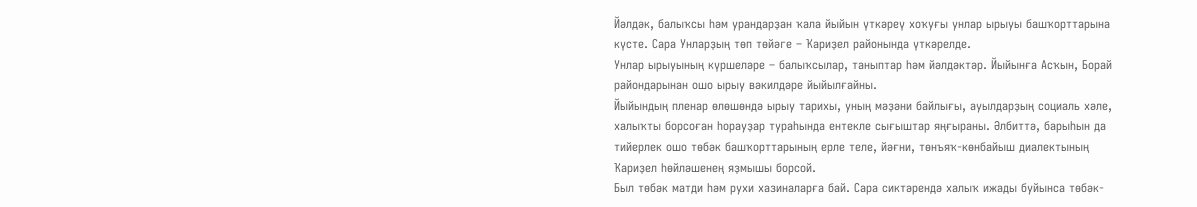Йәлдәк, балыҡсы һәм урандарҙан ҡала йыйын үткәреү хоҡуғы унлар ырыуы башҡорттарына күсте. Сара Унларҙың төп төйәге – Ҡариҙел районында үткәрелде.
Унлар ырыуының күршеләре – балыҡсылар, таныптар һәм йәлдәктәр. Йыйынға Асҡын, Борай райондарынан ошо ырыу вәкилдәре йыйылғайны.
Йыйындың пленар өлөшөндә ырыу тарихы, уның мәҙәни байлығы, ауылдарҙың социаль хәле, халыҡты борсоған һорауҙар тураһында ентекле сығыштар яңғыраны. Әлбиттә, барыһын да тийерлек ошо төбәк башҡорттарының ерле теле, йәғни, төнъяҡ-көнбайыш диалектының Ҡариҙел һөйләшенең яҙмышы борсой.
Был төбәк матди һәм рухи хазиналарға бай. Сара сиктәрендә халыҡ ижады буйынса төбәк-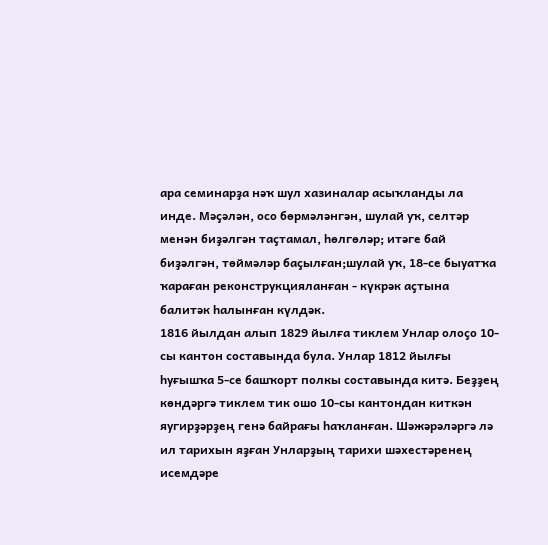ара семинарҙа нәҡ шул хазиналар асыҡланды ла инде. Мәҫәлән, осо бөрмәләнгән, шулай уҡ, селтәр менән биҙәлгән таҫтамал, һөлгөләр; итәге бай биҙәлгән, төймәләр баҫылған;шулай уҡ, 18-се быуатҡа ҡараған реконструкцияланған - күкрәк аҫтына балитәк һалынған күлдәк.
1816 йылдан алып 1829 йылға тиклем Унлар олоҫо 10-сы кантон составында була. Унлар 1812 йылғы һуғышҡа 5-се башҡорт полкы составында китә. Беҙҙең көндәргә тиклем тик ошо 10-сы кантондан киткән яугирҙәрҙең генә байрағы һаҡланған. Шәжәрәләргә лә ил тарихын яҙған Унларҙың тарихи шәхестәренең исемдәре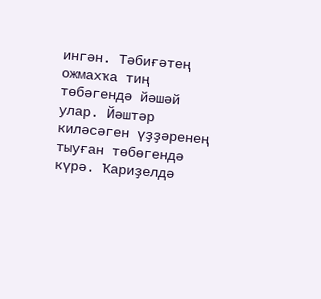ингән. Тәбиғәтең ожмахҡа тиң төбәгендә йәшәй улар. Йәштәр киләсәген үҙҙәренең тыуған төбөгендә күрә. Ҡариҙелдә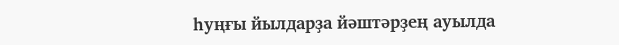һуңғы йылдарҙа йәштәрҙең ауылда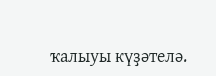ҡалыуы күҙәтелә.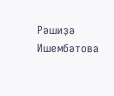Рәшиҙә Ишембәтова